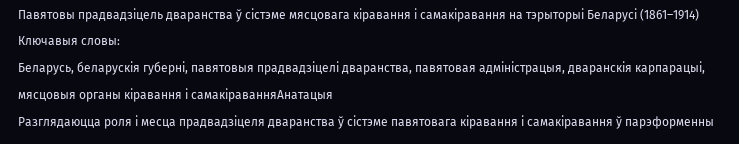Павятовы прадвадзіцель дваранства ў сістэме мясцовага кіравання і самакіравання на тэрыторыі Беларусі (1861–1914)
Ключавыя словы:
Беларусь, беларускія губерні, павятовыя прадвадзіцелі дваранства, павятовая адміністрацыя, дваранскія карпарацыі, мясцовыя органы кіравання і самакіраванняАнатацыя
Разглядаюцца роля і месца прадвадзіцеля дваранства ў сістэме павятовага кіравання і самакіравання ў парэформенны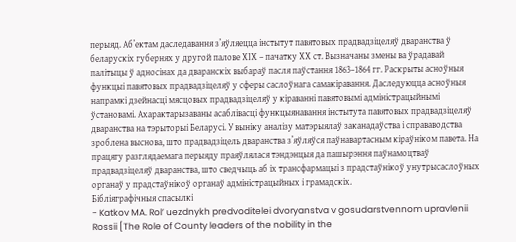перыяд. Аб’ектам даследавання з’яўляецца інстытут павятовых прадвадзіцеляў дваранства ў беларускіх губернях у другой палове ХІХ – пачатку ХХ ст. Вызначаны змены ва ўрадавай палітыцы ў адносінах да дваранскіх выбараў пасля паўстання 1863–1864 гг. Раскрыты асноўныя функцыі павятовых прадвадзіцеляў у сферы саслоўнага самакіравання. Даследуюцца асноўныя напрамкі дзейнасці мясцовых прадвадзіцеляў у кіраванні павятовымі адміністрацыйнымі ўстановамі. Ахарактарызаваны асаблівасці функцыянавання інстытута павятовых прадвадзіцеляў дваранства на тэрыторыі Беларусі. У выніку аналізу матэрыялаў заканадаўства і справаводства зроблена выснова, што прадвадзіцель дваранства з’яўляўся паўнавартасным кіраўніком павета. На працягу разглядаемага перыяду праяўлялася тэндэнцыя да пашырэння паўнамоцтваў прадвадзіцеляў дваранства, што сведчыць аб іх трансфармацыі з прадстаўнікоў унутрысаслоўных органаў у прадстаўнікоў органаў адміністрацыйных і грамадскіх.
Бібліяграфічныя спасылкі
- Katkov MA. Rol’ uezdnykh predvoditelei dvoryanstva v gosudarstvennom upravlenii Rossii [The Role of County leaders of the nobility in the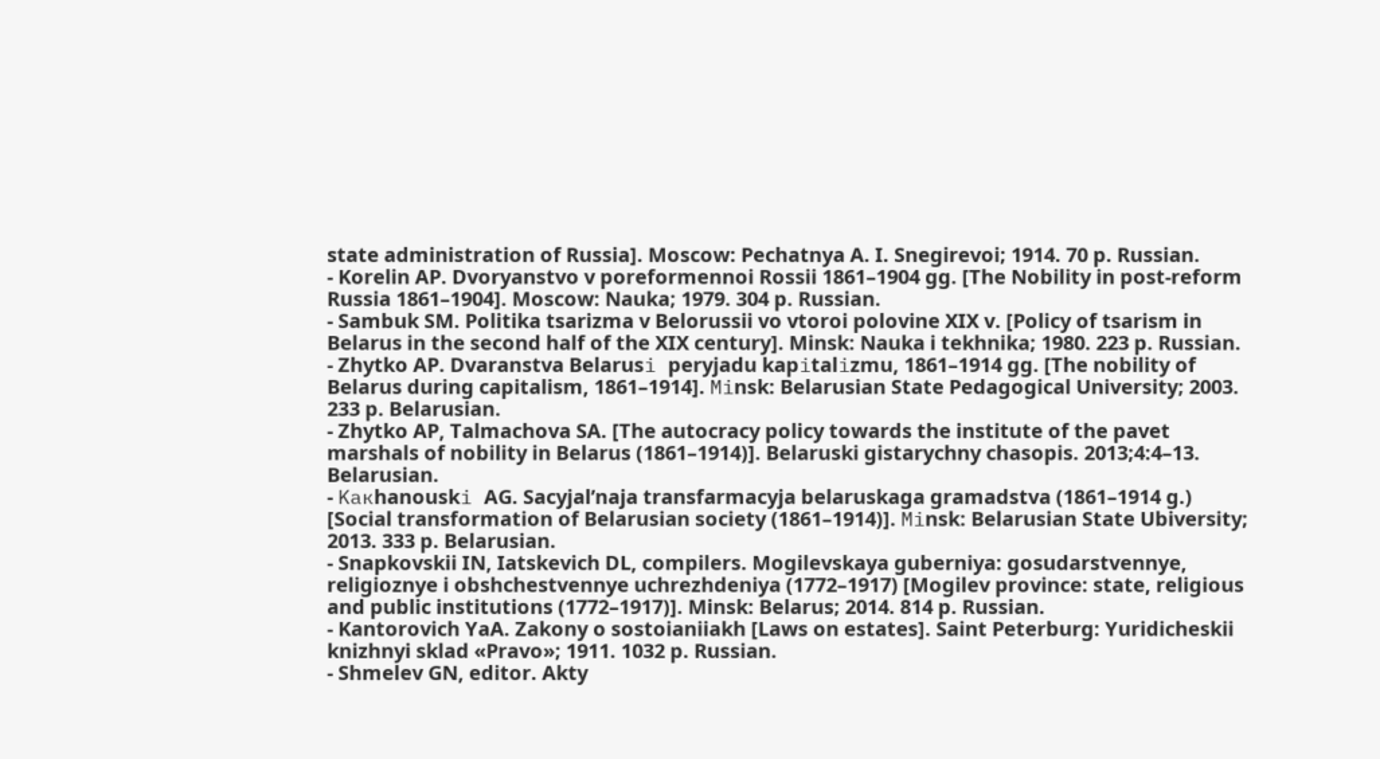state administration of Russia]. Moscow: Pechatnya A. I. Snegirevoi; 1914. 70 p. Russian.
- Korelin AP. Dvoryanstvo v poreformennoi Rossii 1861–1904 gg. [The Nobility in post-reform Russia 1861–1904]. Moscow: Nauka; 1979. 304 p. Russian.
- Sambuk SM. Politika tsarizma v Belorussii vo vtoroi polovine XIX v. [Policy of tsarism in Belarus in the second half of the XIX century]. Minsk: Nauka i tekhnika; 1980. 223 p. Russian.
- Zhytko AP. Dvaranstva Belarusі peryjadu kapіtalіzmu, 1861–1914 gg. [The nobility of Belarus during capitalism, 1861–1914]. Mіnsk: Belarusian State Pedagogical University; 2003. 233 p. Belarusian.
- Zhytko AP, Talmachova SA. [The autocracy policy towards the institute of the pavet marshals of nobility in Belarus (1861–1914)]. Belaruski gistarychny chasopis. 2013;4:4–13. Belarusian.
- Kaкhanouskі AG. Sacyjal’naja transfarmacyja belaruskaga gramadstva (1861–1914 g.) [Social transformation of Belarusian society (1861–1914)]. Mіnsk: Belarusian State Ubiversity; 2013. 333 p. Belarusian.
- Snapkovskii IN, Iatskevich DL, compilers. Mogilevskaya guberniya: gosudarstvennye, religioznye i obshchestvennye uchrezhdeniya (1772–1917) [Mogilev province: state, religious and public institutions (1772–1917)]. Minsk: Belarus; 2014. 814 p. Russian.
- Kantorovich YaA. Zakony o sostoianiiakh [Laws on estates]. Saint Peterburg: Yuridicheskii knizhnyi sklad «Pravo»; 1911. 1032 p. Russian.
- Shmelev GN, editor. Akty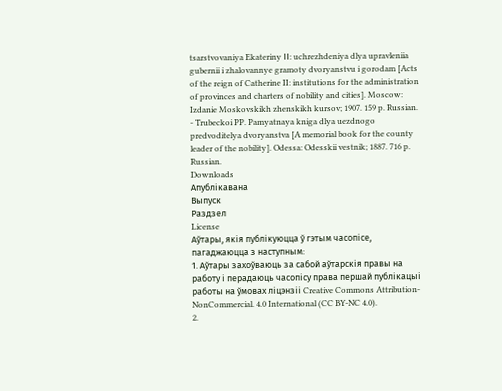tsarstvovaniya Ekateriny ІІ: uchrezhdeniya dlya upravleniia gubernii i zhalovannye gramoty dvoryanstvu i gorodam [Acts of the reign of Catherine II: institutions for the administration of provinces and charters of nobility and cities]. Moscow: Izdanie Moskovskikh zhenskikh kursov; 1907. 159 p. Russian.
- Trubeckoi PP. Pamyatnaya kniga dlya uezdnogo predvoditelya dvoryanstva [A memorial book for the county leader of the nobility]. Odessa: Odesskii vestnik; 1887. 716 p. Russian.
Downloads
Апублікавана
Выпуск
Раздзел
License
Аўтары, якія публікуюцца ў гэтым часопісе, пагаджаюцца з наступным:
1. Аўтары захоўваюць за сабой аўтарскія правы на работу і перадаюць часопісу права першай публікацыі работы на ўмовах ліцэнзіі Creative Commons Attribution-NonCommercial. 4.0 International (CC BY-NC 4.0).
2.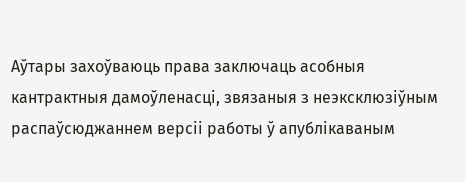Аўтары захоўваюць права заключаць асобныя кантрактныя дамоўленасці, звязаныя з неэксклюзіўным распаўсюджаннем версіі работы ў апублікаваным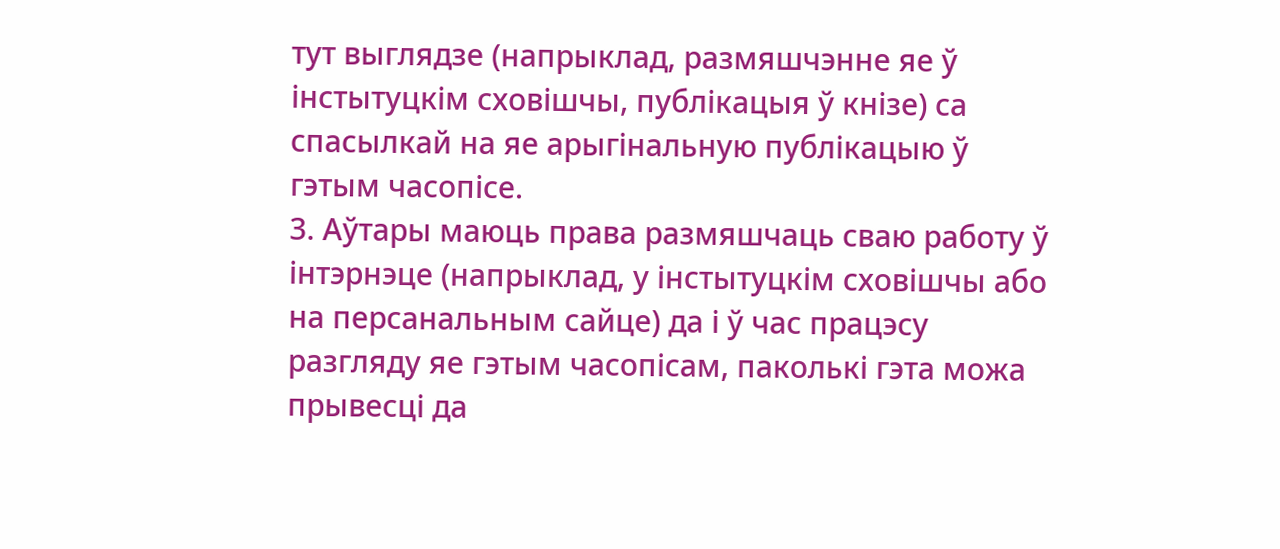тут выглядзе (напрыклад, размяшчэнне яе ў інстытуцкім сховішчы, публікацыя ў кнізе) са спасылкай на яе арыгінальную публікацыю ў гэтым часопісе.
3. Аўтары маюць права размяшчаць сваю работу ў інтэрнэце (напрыклад, у інстытуцкім сховішчы або на персанальным сайце) да і ў час працэсу разгляду яе гэтым часопісам, паколькі гэта можа прывесці да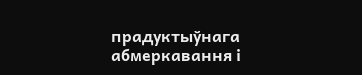прадуктыўнага абмеркавання і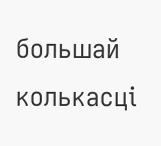большай колькасці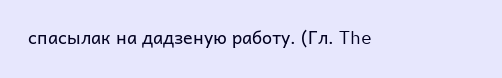спасылак на дадзеную работу. (Гл. The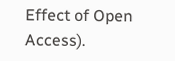Effect of Open Access).